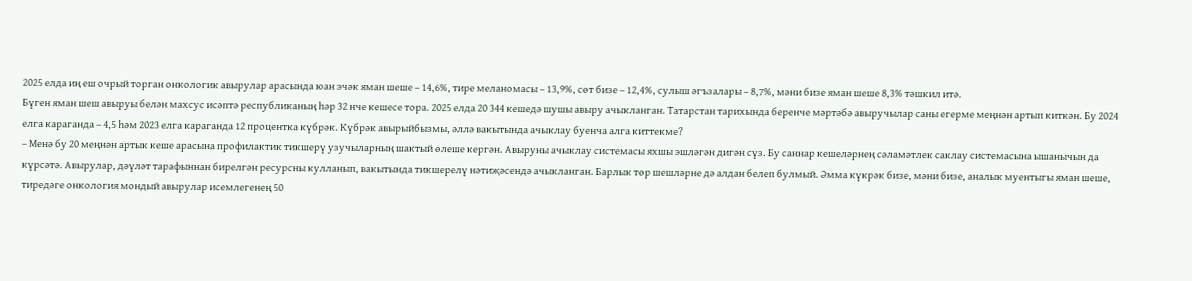2025 елда иң еш очрый торган онкологик авырулар арасында юан эчәк яман шеше – 14,6%, тире меланомасы – 13,9%, сөт бизе – 12,4%, сулыш әгъзалары – 8,7%, мәни бизе яман шеше 8,3% тәшкил итә.
Бүген яман шеш авыруы белән махсус исәптә республиканың һәр 32 нче кешесе тора. 2025 елда 20 344 кешедә шушы авыру ачыкланган. Татарстан тарихында беренче мәртәбә авыручылар саны егерме меңнән артып киткән. Бу 2024 елга караганда – 4,5 һәм 2023 елга караганда 12 процентка күбрәк. Күбрәк авырыйбызмы, әллә вакытында ачыклау буенча алга киттекме?
– Менә бу 20 меңнән артык кеше арасына профилактик тикшерү узучыларның шактый өлеше кергән. Авыруны ачыклау системасы яхшы эшләгән дигән сүз. Бу саннар кешеләрнең сәламәтлек саклау системасына ышанычын да күрсәтә. Авырулар, дәүләт тарафыннан бирелгән ресурсны кулланып, вакытында тикшерелү нәтиҗәсендә ачыкланган. Барлык төр шешләрне дә алдан белеп булмый. Әмма күкрәк бизе, мәни бизе, аналык муентыгы яман шеше, тиредәге онкология мондый авырулар исемлегенең 50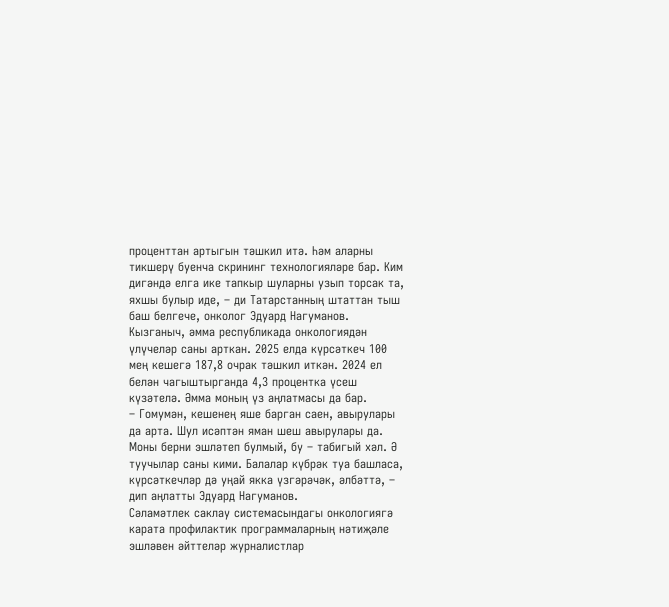проценттан артыгын тәшкил итә. Һәм аларны тикшерү буенча скрининг технологияләре бар. Ким дигәндә елга ике тапкыр шуларны узып торсак та, яхшы булыр иде, – ди Татарстанның штаттан тыш баш белгече, онколог Эдуард Нагуманов.
Кызганыч, әмма республикада онкологиядән үлүчеләр саны арткан. 2025 елда күрсәткеч 100 мең кешегә 187,8 очрак тәшкил иткән. 2024 ел белән чагыштырганда 4,3 процентка үсеш күзәтелә. Әмма моның үз аңлатмасы да бар.
– Гомумән, кешенең яше барган саен, авырулары да арта. Шул исәптән яман шеш авырулары да. Моны берни эшләтеп булмый, бу – табигый хәл. Ә туучылар саны кими. Балалар күбрәк туа башласа, күрсәткечләр дә уңай якка үзгәрәчәк, әлбәттә, – дип аңлатты Эдуард Нагуманов.
Сәламәтлек саклау системасындагы онкологиягә карата профилактик программаларның нәтиҗәле эшләвен әйттеләр журналистлар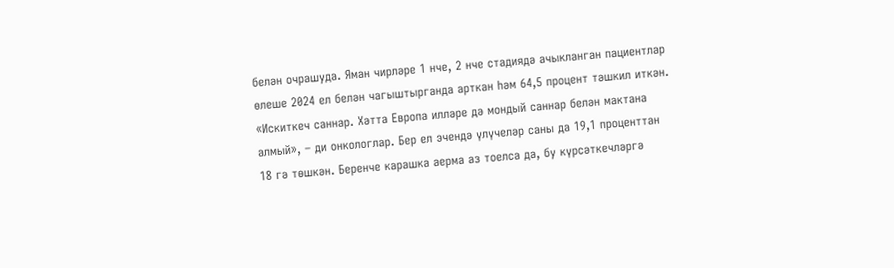белән очрашуда. Яман чирләре 1 нче, 2 нче стадиядә ачыкланган пациентлар өлеше 2024 ел белән чагыштырганда арткан һәм 64,5 процент тәшкил иткән. «Искиткеч саннар. Хәтта Европа илләре дә мондый саннар белән мактана алмый», – ди онкологлар. Бер ел эчендә үлүчеләр саны да 19,1 проценттан 18 гә төшкән. Беренче карашка аерма аз тоелса да, бу күрсәткечләргә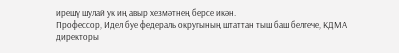ирешү шулай ук иң авыр хезмәтнең берсе икән.
Профессор, Идел буе федераль округының штаттан тыш баш белгече, КДМА директоры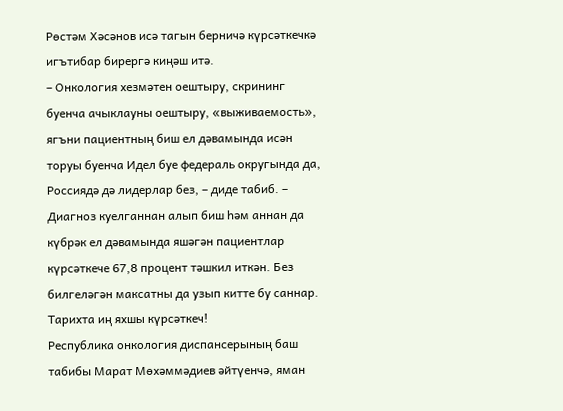Рөстәм Хәсәнов исә тагын берничә күрсәткечкә игътибар бирергә киңәш итә.
– Онкология хезмәтен оештыру, скрининг буенча ачыклауны оештыру, «выживаемость», ягъни пациентның биш ел дәвамында исән торуы буенча Идел буе федераль округында да, Россиядә дә лидерлар без, – диде табиб. – Диагноз куелганнан алып биш һәм аннан да күбрәк ел дәвамында яшәгән пациентлар күрсәткече 67,8 процент тәшкил иткән. Без билгеләгән максатны да узып китте бу саннар. Тарихта иң яхшы күрсәткеч!
Республика онкология диспансерының баш табибы Марат Мөхәммәдиев әйтүенчә, яман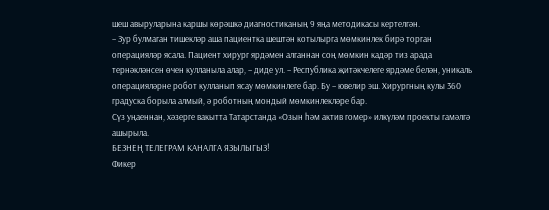шеш авыруларына каршы көрәшкә диагностиканың 9 яңа методикасы кертелгән.
– Зур булмаган тишекләр аша пациентка шештән котылырга мөмкинлек бирә торган операцияләр ясала. Пациент хирург ярдәмен алганнан соң мөмкин кадәр тиз арада тернәкләнсен өчен кулланыла алар, – диде ул. – Республика җитәкчелеге ярдәме белән, уникаль операцияләрне робот кулланып ясау мөмкинлеге бар. Бу – ювелир эш. Хирургның кулы 360 градуска борыла алмый, ә роботның мондый мөмкинлекләре бар.
Сүз уңаеннан, хәзерге вакытта Татарстанда «Озын һәм актив гомер» илкүләм проекты гамәлгә ашырыла.
БЕЗНЕҢ ТЕЛЕГРАМ КАНАЛГА ЯЗЫЛЫГЫЗ!
Фикер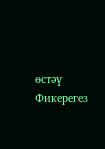өстәү
Фикерегез